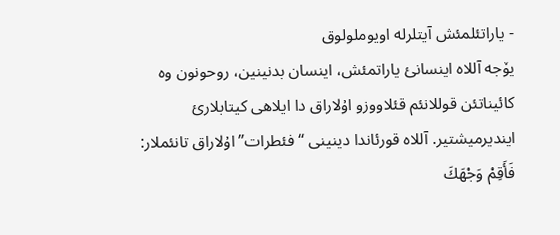- یاراتئلمئش آیتلرلە اویوملولوق
یۆجە آللاە اینسانئ یاراتمئش، اینسان بدنینین، روحونون وە کائیناتئن قوللانئم قئلاووزو اۇلاراق دا ایلاهی کیتابلارئ ایندیرمیشتیر. آللاە قورئاندا دینینی “فئطرات” اۇلاراق تانئملار:
فَأَقِمْ وَجْهَكَ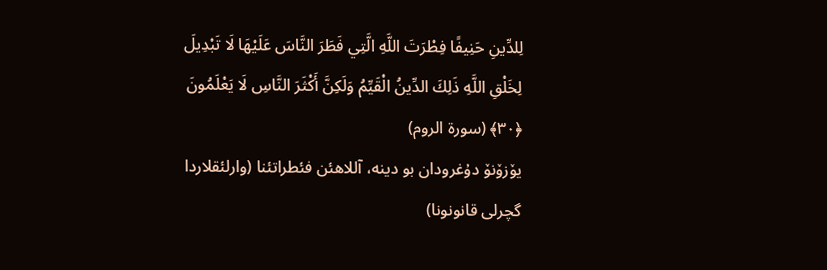لِلدِّينِ حَنِيفًا فِطْرَتَ اللَّهِ الَّتِي فَطَرَ النَّاسَ عَلَيْهَا لَا تَبْدِيلَ لِخَلْقِ اللَّهِ ذَلِكَ الدِّينُ الْقَيِّمُ وَلَكِنَّ أَكْثَرَ النَّاسِ لَا يَعْلَمُونَ ﴿۳۰﴾ (سورة الروم)
یۆزۆنۆ دۇغرودان بو دینە، آللاهئن فئطراتئنا (وارلئقلاردا گچرلی قانونونا)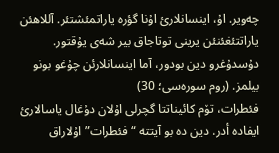چەویر. اۇ، اینسانلارئ اۇنا گؤرە یاراتمئشتئر. آللاهئن یاراتتئغئنئن یرینی توتاجاق بیر شەی یۇقتور. دۇسدۇغرو دین بودور، آما اینسانلارئن چۇغو بونو بیلمز. (روم سورەسی؛ 30)
فئطرات، تۆم کائیناتتا گچرلی اۇلان دۇغال یاسالارئ ایفادە أدر. دین دە بو آیتتە “فئطرات” اۇلاراق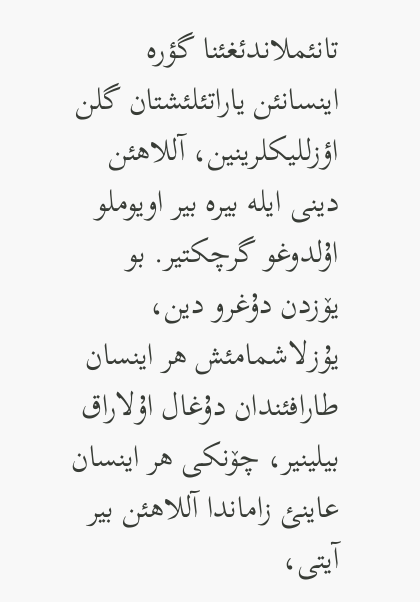تانئملاندئغئنا گؤرە اینسانئن یاراتئلئشتان گلن اؤزللیکلرینین، آللاهئن دینی ایلە بیرە بیر اویوملو اۇلدوغو گرچکتیر. بو یۆزدن دۇغرو دین، یۇزلاشمامئش هر اینسان طارافئندان دۇغال اۇلاراق بیلینیر، چۆنکی هر اینسان عاینئ زاماندا آللاهئن بیر آیتی،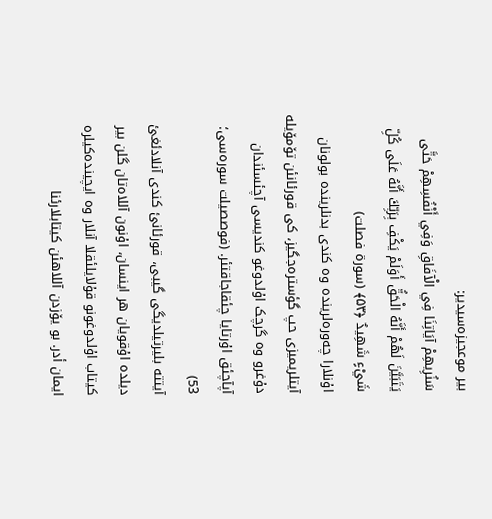بیر موعجیزەسیدیر:
سَنُرِيهِمْ آيَاتِنَا فِي الْآفَاقِ وَفِي أَنْفُسِهِمْ حَتَّى يَتَبَيَّنَ لَهُمْ أَنَّهُ الْحَقُّ أَوَلَمْ يَكْفِ بِرَبِّكَ أَنَّهُ عَلَى كُلِّ شَيْءٍ شَهِيدٌ ﴿۵۳﴾ (سورة فصلت)
اۇنلارا چەورەلریندە وە کندی بدنلریندە بولونان آیتلریمیزی حپ گؤسترەجگیز، کی قورئانئن تۆمۆیلە دۇغرو وە گرچک اۇلدوغو کندیسی آچئسئندان آپآچئق اۇرتایا چئقاجاقتئر. (فوصصیلت سورەسی؛ 53)
آیتتە بلیرتیلدیگی گیبی، قورئانئ کندی آنلادئغئ دیلدە اۇقویان هر اینسان، اۇنون آللاەتان گلن بیر کیتاب اۇلدوغونو قۇلایلئقلا آنلار وە ایچیندەکیلرە ایمان أدر. بو یۆزدن آللاهئن کیتابلارئنا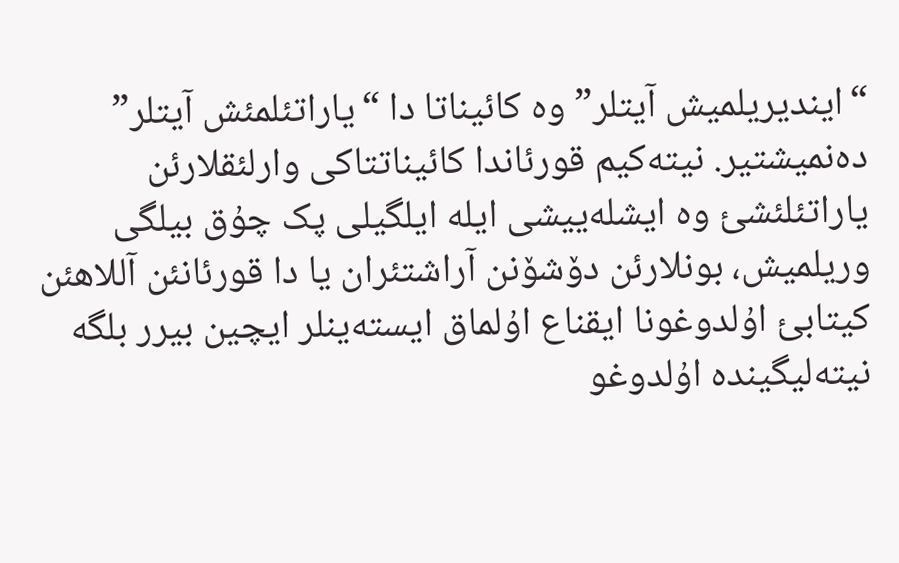“ایندیریلمیش آیتلر” وە کائیناتا دا “یاراتئلمئش آیتلر” دەنمیشتیر. نیتەکیم قورئاندا کائیناتتاکی وارلئقلارئن یاراتئلئشئ وە ایشلەییشی ایلە ایلگیلی پک چۇق بیلگی وریلمیش، بونلارئن دۆشۆنن آراشتئران یا دا قورئانئن آللاهئن کیتابئ اۇلدوغونا ایقناع اۇلماق ایستەینلر ایچین بیرر بلگە نیتەلیگیندە اۇلدوغو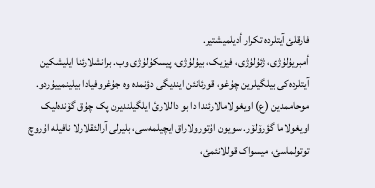فارقلئ آیتلردە تکرار أدیلمیشتیر.
أمبریۇلۇژی، ژئۇلۇژی، فیزیک، بیۇلۇژی، پیسکۇلۇژی وب. برانشلارئنا ایلیشکین آیتلردەکی بیلگیلرین چۇغو، قورئانئن ایندیگی دؤنمدە وە جۇغروفیادا بیلینمییۇردو. موحاممدین (ع) اویغولامالارئندا دا بو داللارئ ایلگیلندیرن پک چۇق گۆندەلیک اویغولاما گؤرۆلۆر. سویون اۇتورولاراق ایچیلمەسی، بلیرلی آرالئقلارلا نافیلە اۇروچ توتولماسئ، میسواک قوللانئمئ،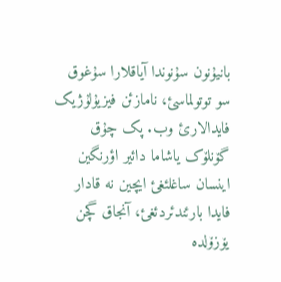بانیۇنون سۇنوندا آیاقلارا سۇغوق سو توتولماسئ، نامازئن فیزیۇلۇژیک فایدالارئ وب. پک چۇق گۆنلۆک یاشاما دائیر اؤرنگین اینسان ساغلئغئ ایچین نە قادار فایدا بارئندئردئغئ، آنجاق گچن یۆزۆلدە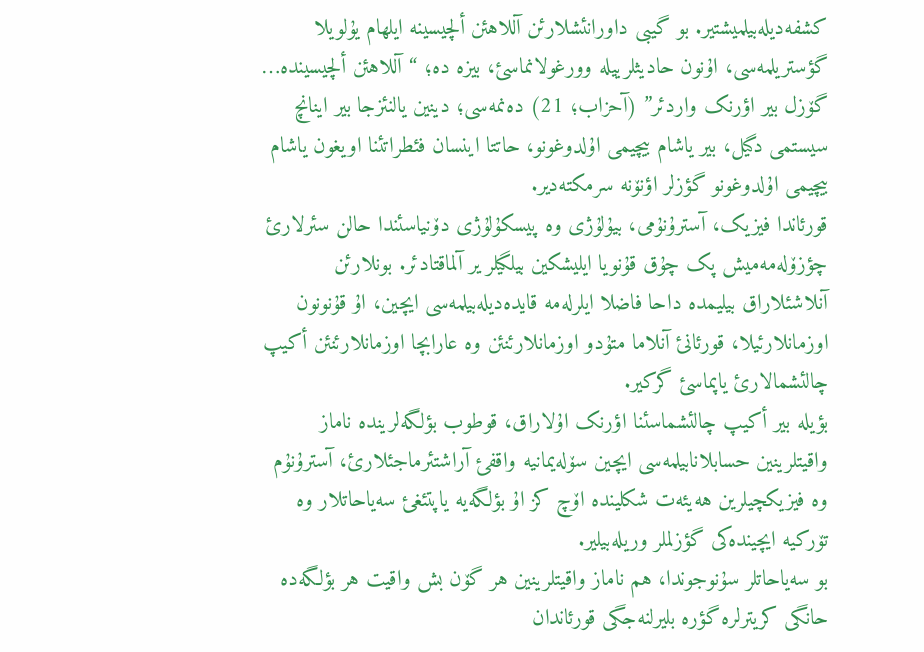کشفەدیلەبیلمیشتیر. بو گیبی داورانئشلارئن آللاهئن ألچیسینە ایلهام یۇلویلا گؤستریلمەسی، اۇنون حادیثلرییلە وورغولانماسئ، بیزە دە؛ “آللاهئن ألچیسیندە… گۆزل بیر اؤرنک واردئر” (آحزاب؛ 21) دەنمەسی؛ دینین یالنئزجا بیر اینانچ سیستمی دگیل، بیر یاشام بیچیمی اۇلدوغونو، حاتتا اینسان فئطراتئنا اویغون یاشام بیچیمی اۇلدوغونو گؤزلر اؤنۆنە سرمکتەدیر.
قورئاندا فیزیک، آسترۇنۇمی، بیۇلۇژی وە پیسکۇلۇژی دۆنیاسئندا حالن سئرلارئ چؤزۆلەمەمیش پک چۇق قۇنویا ایلیشکین بیلگیلر یر آلماقتادئر. بونلارئن آنلاشئلاراق بیلیمدە داحا فاضلا ایلرلەمە قایدەدیلەبیلمەسی ایچین، اۇ قۇنونون اوزمانلارئیلا، قورئانئ آنلاما متۇدو اوزمانلارئنئن وە عارابچا اوزمانلارئنئن أکیپ چالئشمالارئ یاپماسئ گرکیر.
بؤیلە بیر أکیپ چالئشماسئنا اؤرنک اۇلاراق، قوطوب بؤلگەلریندە ناماز واقیتلرینین حسابلانابیلمەسی ایچین سۆلەیمانیە واقفئ آراشتئرماجئلارئ، آسترۇنۇم وە فیزیکچیلرین هەیئەت شکلیندە اۆچ کز اۇ بؤلگەیە یاپتئغئ سەیاحاتلار وە تۆرکیە ایچیندەکی گؤزلملر وریلەبیلیر.
بو سەیاحاتلر سۇنوجوندا، هم ناماز واقیتلرینین هر گۆن بش واقیت هر بؤلگەدە حانگی کریترلرە گؤرە بلیرلنەجگی قورئاندان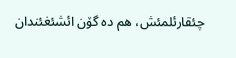چئقارئلمئش، هم دە گۆن ائشئغئندان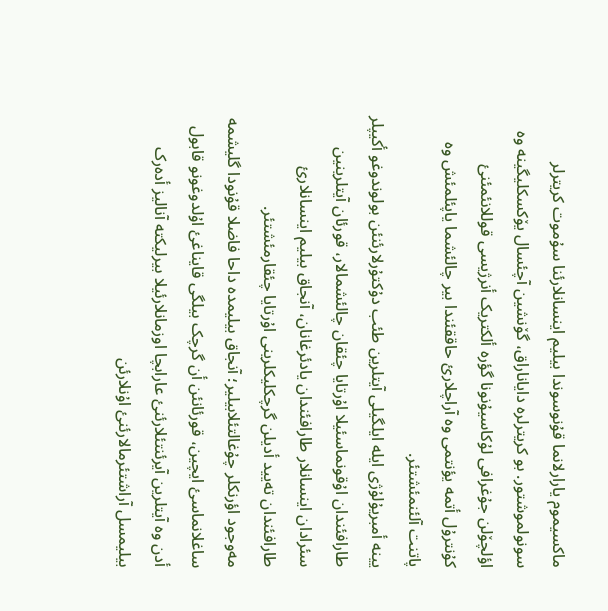ماکسیموم یارارلانما قۇنوسوندا بیلیم اینسانلارئنا سۇموت کریترلر سونولموشتور. بو کریترلرە دایاناراق، گۆنشین آچئسال یۆکسکلیگینە وە اؤلچۆلن جۇغرافی لۇکاسیۇنونا گؤرە ألکتریک أنرژیسی قوللانئمئنئ کۇنترۇل أتمە یؤنتمی وە آراچلارئ حاققئندا بیر چالئشما یاپئلمئش وە پاتنت آلئنمئشتئر.
یینە أمبریۇلۇژی ایلە ایلگیلی آیتلرین طئب دۇکتۇرلارئنئن بولوندوغو أکیپلر طارافئندان اۇقونماسئیلا اۇرتایا چئقان چالئشمالار، قورئان آیتلرینین سئرادان اینسانلار طارافئندان یادئرغانان، آنجاق بیلیم اینسانلارئ طارافئندان تەیید أدیلن گرچکلیکلرینی اۇرتایا چئقارمئشتئر.
مەوجود اؤرنکلر چۇغالتئلابیلیر؛ آنجاق بیلیمدە داحا فاضلا قۇنودا گلیشمە ساغلانماسئ ایچین، قورئانئن أن گرچک بیلگی قایناغئ اۇلدوغونو قابول أدن وە آیتلرین آیرئنتئلارئنئ عارابچا اوزمانلارئیلا بیرلیکتە آنالیز أدەرک بیلیمسل آراشتئرمالارئنئ اۇنلارئن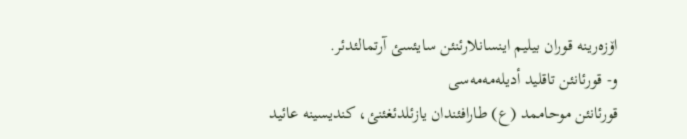اۆزەرینە قوران بیلیم اینسانلارئنئن سایئسئ آرتمالئدئر.
و- قورئانئن تاقلید أدیلەمەمەسی
قورئانئن موحاممد (ع) طارافئندان یازئلدئغئنئ، کندیسینە عائید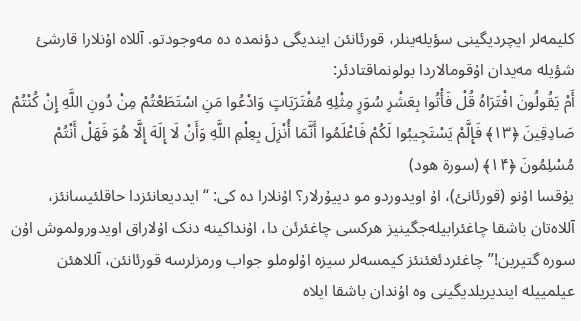کلیمەلر ایچردیگینی سؤیلەینلر، قورئانئن ایندیگی دؤنمدە دە مەوجودتو. آللاە اۇنلارا قارشئ شؤیلە مەیدان اۇقومالاردا بولونماقتادئر:
أَمْ يَقُولُونَ افْتَرَاهُ قُلْ فَأْتُوا بِعَشْرِ سُوَرٍ مِثْلِهِ مُفْتَرَيَاتٍ وَادْعُوا مَنِ اسْتَطَعْتُمْ مِنْ دُونِ اللَّهِ إِنْ كُنْتُمْ صَادِقِينَ ﴿۱۳﴾ فَإِلَّمْ يَسْتَجِيبُوا لَكُمْ فَاعْلَمُوا أَنَّمَا أُنْزِلَ بِعِلْمِ اللَّهِ وَأَنْ لَا إِلَهَ إِلَّا هُوَ فَهَلْ أَنْتُمْ مُسْلِمُونَ ﴿۱۴﴾ (سورة هود)
یۇقسا اۇنو (قورئانئ)، اۇ اویدوردو مو دییۇرلار؟ اۇنلارا دە کی: “ایددیعانئزدا حاقلئیسانئز، آللاەتان باشقا چاغئرابیلەجگینیز هرکسی چاغئرئن دا، اۇنداکینە دنک اۇلاراق اویدورولموش اۇن سورە گتیرین!” چاغئردئغئنئز کیمسەلر سیزە اۇلوملو جواب ورمزلرسە قورئانئن، آللاهئن عیلمییلە ایندیریلدیگینی وە اۇندان باشقا ایلاە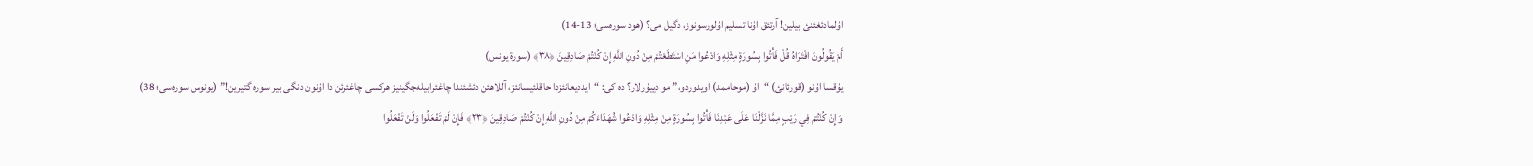اۇلمادئغئنئ بیلین! آرتئق اۇنا تسلیم اۇلورسونوز، دگیل می؟ (هود سورەسی؛ 13-14)
أَمْ يَقُولُونَ افْتَرَاهُ قُلْ فَأْتُوا بِسُورَةٍ مِثْلِهِ وَادْعُوا مَنِ اسْتَطَعْتُمْ مِنْ دُونِ اللَّهِ إِنْ كُنْتُمْ صَادِقِينَ ﴿۳۸﴾ (سورة یونس)
یۇقسا اۇنو (قورئانئ) “اۇ (موحاممد) اویدوردو،” مو دییۇرلار؟ دە کی: “ایددیعانئزدا حاقلئیسانئز، آللاهئن دئشئندا چاغئرابیلەجگینیز هرکسی چاغئرئن دا اۇنون دنگی بیر سورە گتیرین!” (یونوس سورەسی؛ 38)
وَإِنْ كُنْتُمْ فِي رَيْبٍ مِمَّا نَزَّلْنَا عَلَى عَبْدِنَا فَأْتُوا بِسُورَةٍ مِنْ مِثْلِهِ وَادْعُوا شُهَدَاءَكُمْ مِنْ دُونِ اللَّهِ إِنْ كُنْتُمْ صَادِقِينَ ﴿۲۳﴾ فَإِنْ لَمْ تَفْعَلُوا وَلَنْ تَفْعَلُوا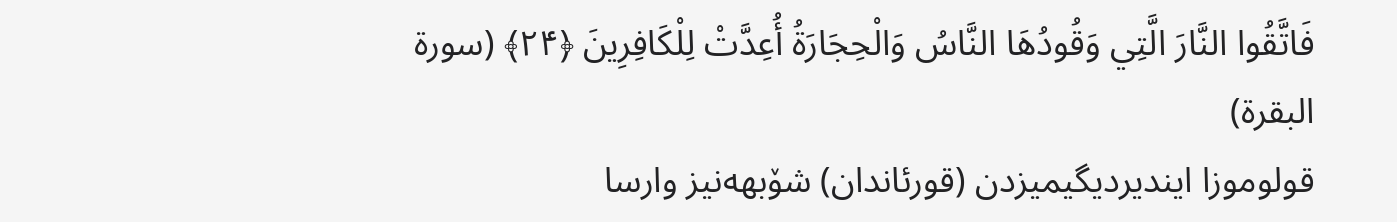فَاتَّقُوا النَّارَ الَّتِي وَقُودُهَا النَّاسُ وَالْحِجَارَةُ أُعِدَّتْ لِلْكَافِرِينَ ﴿۲۴﴾ (سورة البقرة)
قولوموزا ایندیردیگیمیزدن (قورئاندان) شۆبهەنیز وارسا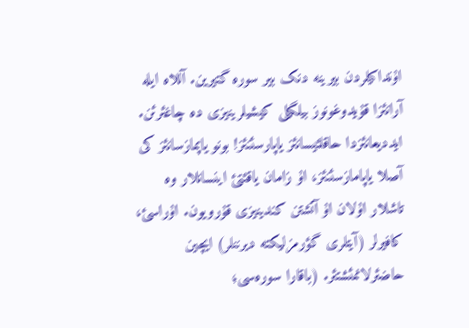اۇنداکیلردن بیرینە دنک بیر سورە گتیرین. آللاە ایلە آرانئزا قۇیدوغونوز بیلگیلی کیشیلرینیزی دە چاغئرئن. ایددیعانئزدا حاقلئیسانئز یاپارسئنئز! بونو یاپمازسانئز کی آصلا یاپامازسئنئز، اۇ زامان یاقئتئ اینسانلار وە تاشلار اۇلان اۇ آتشتن کندینیزی قۇرویون. اۇراسئ، کافیرلر (آیتلری گؤرمزلیکتە دیرننلر) ایچین حاضئرلانمئشتئر. (باقارا سورەسی؛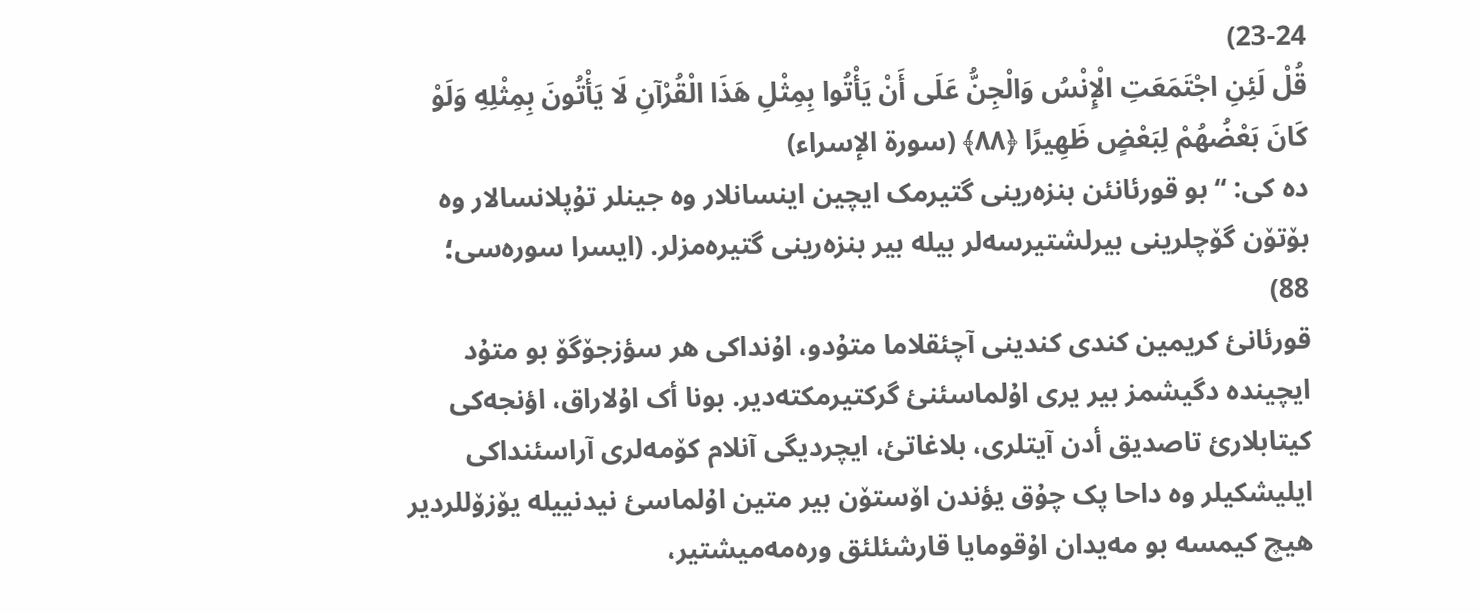23-24)
قُلْ لَئِنِ اجْتَمَعَتِ الْإِنْسُ وَالْجِنُّ عَلَى أَنْ يَأْتُوا بِمِثْلِ هَذَا الْقُرْآنِ لَا يَأْتُونَ بِمِثْلِهِ وَلَوْ كَانَ بَعْضُهُمْ لِبَعْضٍ ظَهِيرًا ﴿۸۸﴾ (سورة الإسراء)
دە کی: “بو قورئانئن بنزەرینی گتیرمک ایچین اینسانلار وە جینلر تۇپلانسالار وە بۆتۆن گۆچلرینی بیرلشتیرسەلر بیلە بیر بنزەرینی گتیرەمزلر. (ایسرا سورەسی؛ 88)
قورئانئ کریمین کندی کندینی آچئقلاما متۇدو، اۇنداکی هر سؤزجۆگۆ بو متۇد ایچیندە دگیشمز بیر یری اۇلماسئنئ گرکتیرمکتەدیر. بونا أک اۇلاراق، اؤنجەکی کیتابلارئ تاصدیق أدن آیتلری، بلاغاتئ، ایچردیگی آنلام کۆمەلری آراسئنداکی ایلیشکیلر وە داحا پک چۇق یؤندن اۆستۆن بیر متین اۇلماسئ نیدنییلە یۆزۆللردیر هیچ کیمسە بو مەیدان اۇقومایا قارشئلئق ورەمەمیشتیر،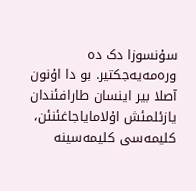سۇنسوزا دک دە ورەمەیەجکتیر. بو دا اۇنون آصلا بیر اینسان طارافئندان یازئلمئش اۇلامایاجاغئنئن، کلیمەسی کلیمەسینە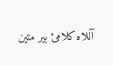آللاە کلامئ بیر متین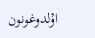اۇلدوغونون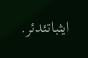ایثباتئدئر.